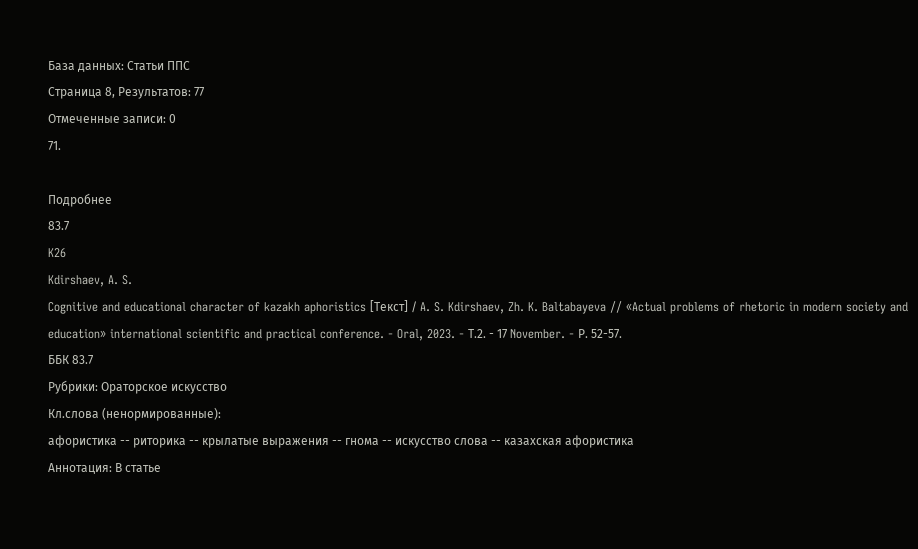База данных: Статьи ППС
Страница 8, Результатов: 77
Отмеченные записи: 0
71.

Подробнее
83.7
K26
Kdirshaev, A. S.
Cognitive and educational character of kazakh aphoristics [Текст] / A. S. Kdirshaev, Zh. K. Baltabayeva // «Actual problems of rhetoric in modern society and education» international scientific and practical conference. - Oral, 2023. - Т.2. - 17 November. - Р. 52-57.
ББК 83.7
Рубрики: Ораторское искусство
Кл.слова (ненормированные):
афористика -- риторика -- крылатые выражения -- гнома -- искусство слова -- казахская афористика
Аннотация: В статье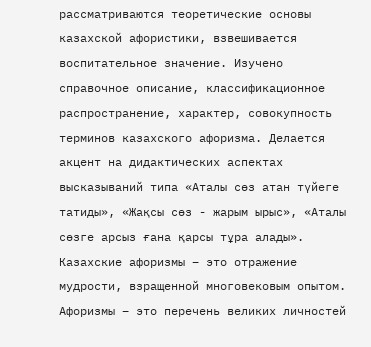рассматриваются теоретические основы казахской афористики, взвешивается воспитательное значение. Изучено справочное описание, классификационное распространение, характер, совокупность терминов казахского афоризма. Делается акцент на дидактических аспектах высказываний типа «Аталы сөз атан түйеге татиды», «Жақсы сөз - жарым ырыс», «Аталы сөзге арсыз ғана қарсы тұра алады». Казахские афоризмы – это отражение мудрости, взращенной многовековым опытом. Афоризмы – это перечень великих личностей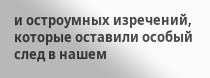и остроумных изречений, которые оставили особый след в нашем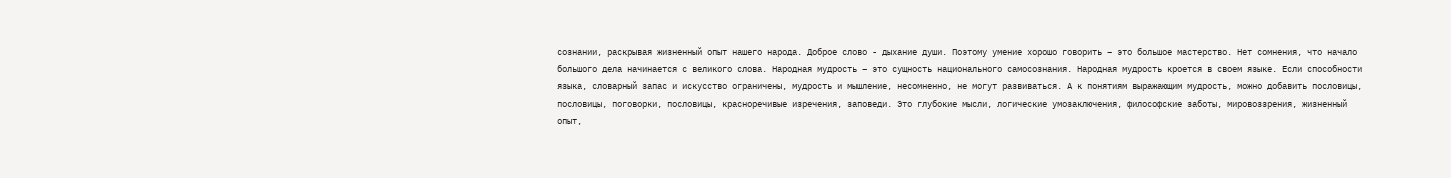сознании, раскрывая жизненный опыт нашего народа. Доброе слово - дыхание души. Поэтому умение хорошо говорить – это большое мастерство. Нет сомнения, что начало большого дела начинается с великого слова. Народная мудрость – это сущность национального самосознания. Народная мудрость кроется в своем языке. Если способности языка, словарный запас и искусство ограничены, мудрость и мышление, несомненно, не могут развиваться. А к понятиям выражающим мудрость, можно добавить пословицы, пословицы, поговорки, пословицы, красноречивые изречения, заповеди. Это глубокие мысли, логические умозаключения, философские заботы, мировоззрения, жизненный опыт,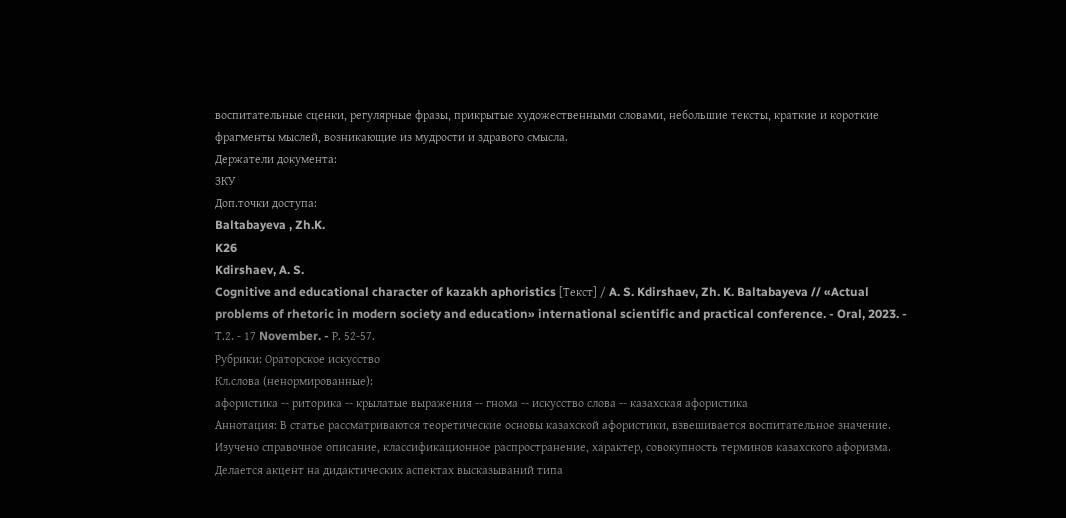воспитательные сценки, регулярные фразы, прикрытые художественными словами, небольшие тексты, краткие и короткие фрагменты мыслей, возникающие из мудрости и здравого смысла.
Держатели документа:
ЗКУ
Доп.точки доступа:
Baltabayeva , Zh.K.
K26
Kdirshaev, A. S.
Cognitive and educational character of kazakh aphoristics [Текст] / A. S. Kdirshaev, Zh. K. Baltabayeva // «Actual problems of rhetoric in modern society and education» international scientific and practical conference. - Oral, 2023. - Т.2. - 17 November. - Р. 52-57.
Рубрики: Ораторское искусство
Кл.слова (ненормированные):
афористика -- риторика -- крылатые выражения -- гнома -- искусство слова -- казахская афористика
Аннотация: В статье рассматриваются теоретические основы казахской афористики, взвешивается воспитательное значение. Изучено справочное описание, классификационное распространение, характер, совокупность терминов казахского афоризма. Делается акцент на дидактических аспектах высказываний типа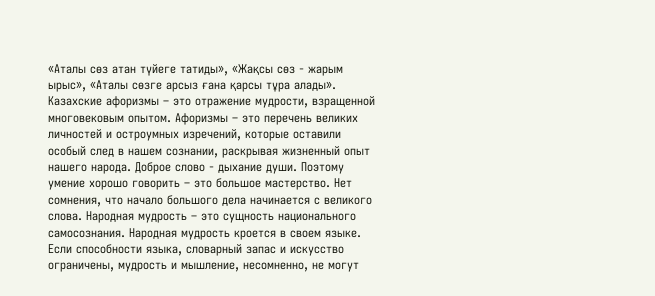«Аталы сөз атан түйеге татиды», «Жақсы сөз - жарым ырыс», «Аталы сөзге арсыз ғана қарсы тұра алады». Казахские афоризмы – это отражение мудрости, взращенной многовековым опытом. Афоризмы – это перечень великих личностей и остроумных изречений, которые оставили особый след в нашем сознании, раскрывая жизненный опыт нашего народа. Доброе слово - дыхание души. Поэтому умение хорошо говорить – это большое мастерство. Нет сомнения, что начало большого дела начинается с великого слова. Народная мудрость – это сущность национального самосознания. Народная мудрость кроется в своем языке. Если способности языка, словарный запас и искусство ограничены, мудрость и мышление, несомненно, не могут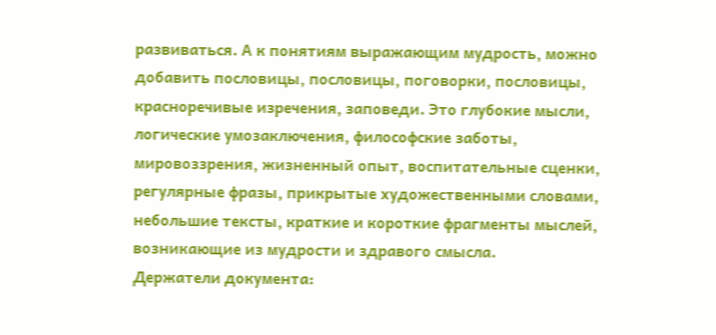развиваться. А к понятиям выражающим мудрость, можно добавить пословицы, пословицы, поговорки, пословицы, красноречивые изречения, заповеди. Это глубокие мысли, логические умозаключения, философские заботы, мировоззрения, жизненный опыт, воспитательные сценки, регулярные фразы, прикрытые художественными словами, небольшие тексты, краткие и короткие фрагменты мыслей, возникающие из мудрости и здравого смысла.
Держатели документа: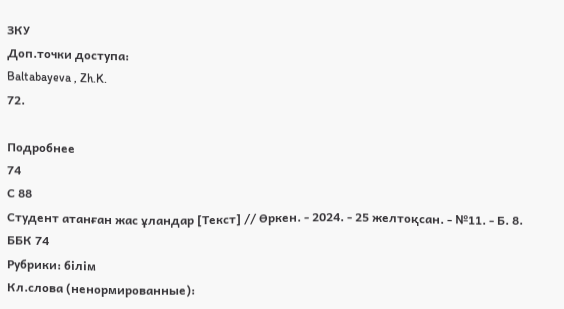ЗКУ
Доп.точки доступа:
Baltabayeva , Zh.K.
72.

Подробнее
74
С 88
Студент атанған жас ұландар [Текст] // Өркен. - 2024. - 25 желтоқсан. - №11. - Б. 8.
ББК 74
Рубрики: білім
Кл.слова (ненормированные):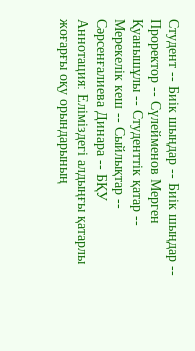Студент -- Биік шыңдар -- Биік шыңдар -- Проректор -- Сүлейменов Мерген Қуанышұлы -- Студенттік қатар -- Мерекелік кеш -- Сыйлықтар -- Сəрсенғалиева Динара -- БҚУ
Аннотация: Еліміздегі алдыңғы қатарлы жоғарғы оқу орындарының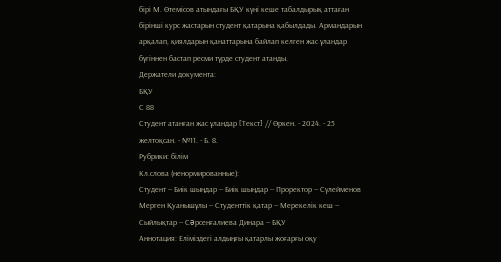бірі М. Өтемісов атындағы БҚУ күні кеше табалдырық аттаған бірінші курс жастарын студент қатарына қабылдады. Армандарын арқалап, қиялдарын қанаттарына байлап келген жас ұландар бүгіннен бастап ресми түрде студент атанды.
Держатели документа:
БҚУ
С 88
Студент атанған жас ұландар [Текст] // Өркен. - 2024. - 25 желтоқсан. - №11. - Б. 8.
Рубрики: білім
Кл.слова (ненормированные):
Студент -- Биік шыңдар -- Биік шыңдар -- Проректор -- Сүлейменов Мерген Қуанышұлы -- Студенттік қатар -- Мерекелік кеш -- Сыйлықтар -- Сəрсенғалиева Динара -- БҚУ
Аннотация: Еліміздегі алдыңғы қатарлы жоғарғы оқу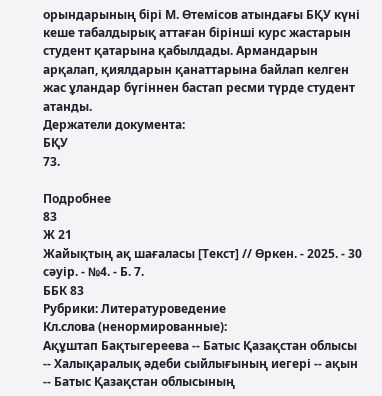орындарының бірі М. Өтемісов атындағы БҚУ күні кеше табалдырық аттаған бірінші курс жастарын студент қатарына қабылдады. Армандарын арқалап, қиялдарын қанаттарына байлап келген жас ұландар бүгіннен бастап ресми түрде студент атанды.
Держатели документа:
БҚУ
73.

Подробнее
83
Ж 21
Жайықтың ақ шағаласы [Текст] // Өркен. - 2025. - 30 сәуір. - №4. - Б. 7.
ББК 83
Рубрики: Литературоведение
Кл.слова (ненормированные):
Ақұштап Бақтыгереева -- Батыс Қазақстан облысы -- Халықаралық əдеби сыйлығының иегері -- ақын -- Батыс Қазақстан облысының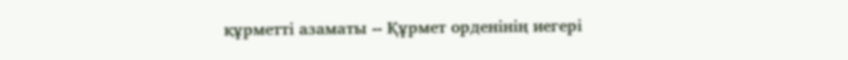құрметті азаматы -- Құрмет орденінің иегері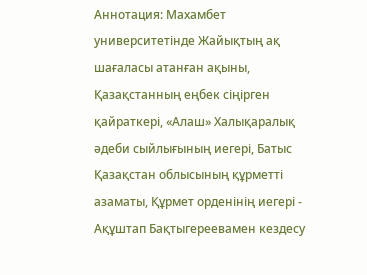Аннотация: Махамбет университетінде Жайықтың ақ шағаласы атанған ақыны, Қазақстанның еңбек сіңірген қайраткері, «Алаш» Халықаралық əдеби сыйлығының иегері, Батыс Қазақстан облысының құрметті азаматы, Құрмет орденінің иегері - Ақұштап Бақтыгереевамен кездесу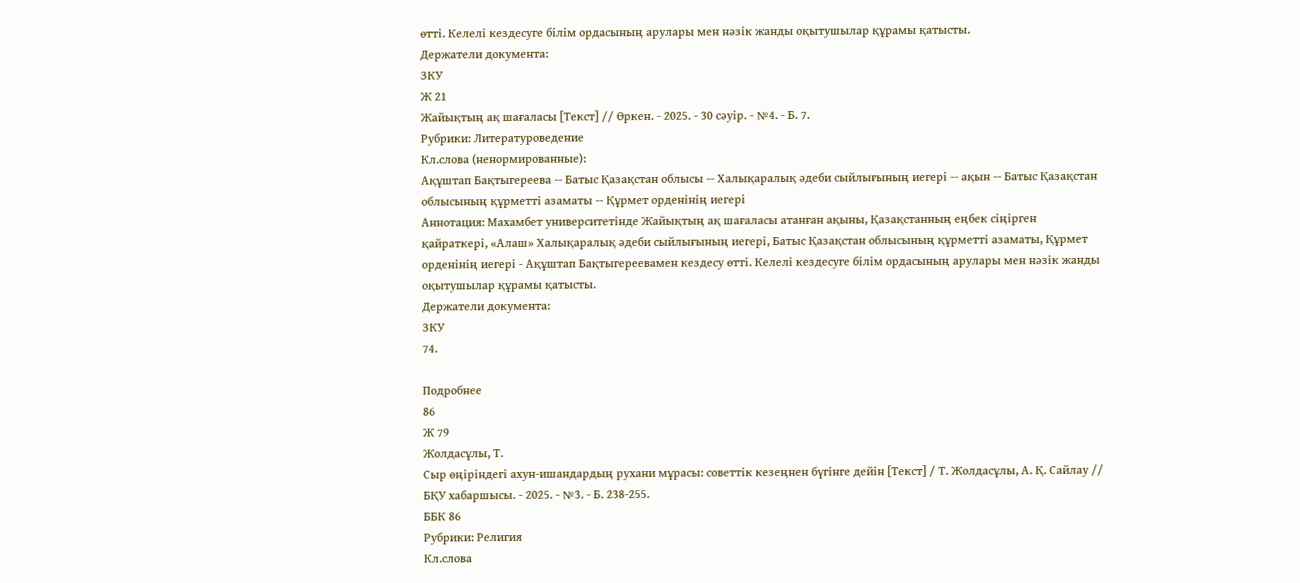өтті. Келелі кездесуге білім ордасының арулары мен нəзік жанды оқытушылар құрамы қатысты.
Держатели документа:
ЗКУ
Ж 21
Жайықтың ақ шағаласы [Текст] // Өркен. - 2025. - 30 сәуір. - №4. - Б. 7.
Рубрики: Литературоведение
Кл.слова (ненормированные):
Ақұштап Бақтыгереева -- Батыс Қазақстан облысы -- Халықаралық əдеби сыйлығының иегері -- ақын -- Батыс Қазақстан облысының құрметті азаматы -- Құрмет орденінің иегері
Аннотация: Махамбет университетінде Жайықтың ақ шағаласы атанған ақыны, Қазақстанның еңбек сіңірген қайраткері, «Алаш» Халықаралық əдеби сыйлығының иегері, Батыс Қазақстан облысының құрметті азаматы, Құрмет орденінің иегері - Ақұштап Бақтыгереевамен кездесу өтті. Келелі кездесуге білім ордасының арулары мен нəзік жанды оқытушылар құрамы қатысты.
Держатели документа:
ЗКУ
74.

Подробнее
86
Ж 79
Жолдасұлы, Т.
Сыр өңіріндегі ахун-ишандардың рухани мұрасы: советтік кезеңнен бүгінге дейін [Текст] / Т. Жолдасұлы, А. Қ. Сайлау // БҚУ хабаршысы. - 2025. - №3. - Б. 238-255.
ББК 86
Рубрики: Религия
Кл.слова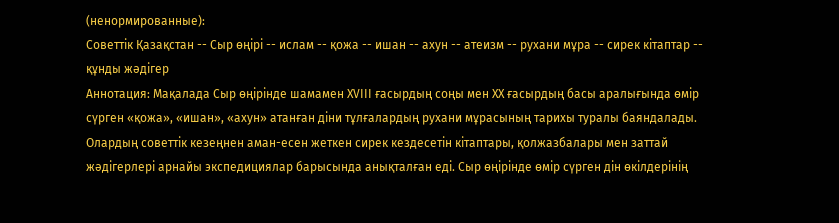(ненормированные):
Советтік Қазақстан -- Сыр өңірі -- ислам -- қожа -- ишан -- ахун -- атеизм -- рухани мұра -- сирек кітаптар -- құнды жәдігер
Аннотация: Мақалада Сыр өңірінде шамамен ХVІІІ ғасырдың соңы мен ХХ ғасырдың басы аралығында өмір сүрген «қожа», «ишан», «ахун» атанған діни тұлғалардың рухани мұрасының тарихы туралы баяндалады. Олардың советтік кезеңнен аман-есен жеткен сирек кездесетін кітаптары, қолжазбалары мен заттай жәдігерлері арнайы экспедициялар барысында анықталған еді. Сыр өңірінде өмір сүрген дін өкілдерінің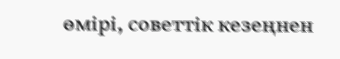өмірі, советтік кезеңнен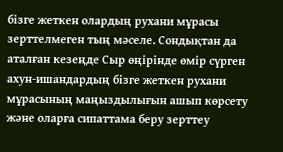бізге жеткен олардың рухани мұрасы зерттелмеген тың мәселе. Сондықтан да аталған кезеңде Сыр өңірінде өмір сүрген ахун-ишандардың бізге жеткен рухани мұрасының маңыздылығын ашып көрсету және оларға сипаттама беру зерттеу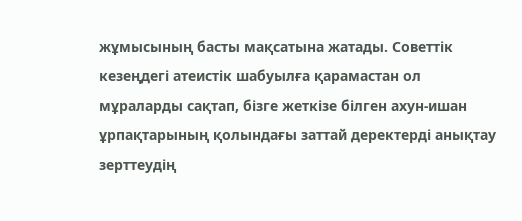жұмысының басты мақсатына жатады. Советтік кезеңдегі атеистік шабуылға қарамастан ол мұраларды сақтап, бізге жеткізе білген ахун-ишан ұрпақтарының қолындағы заттай деректерді анықтау зерттеудің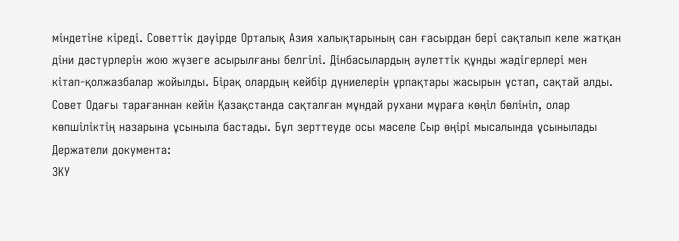міндетіне кіреді. Советтік дәуірде Орталық Азия халықтарының сан ғасырдан бері сақталып келе жатқан діни дәстүрлерін жою жүзеге асырылғаны белгілі. Дінбасылардың әулеттік құнды жәдігерлері мен кітап-қолжазбалар жойылды. Бірақ олардың кейбір дүниелерін ұрпақтары жасырын ұстап, сақтай алды. Совет Одағы тарағаннан кейін Қазақстанда сақталған мұндай рухани мұраға көңіл бөлініп, олар көпшіліктің назарына ұсыныла бастады. Бұл зерттеуде осы мәселе Сыр өңірі мысалында ұсынылады
Держатели документа:
ЗКУ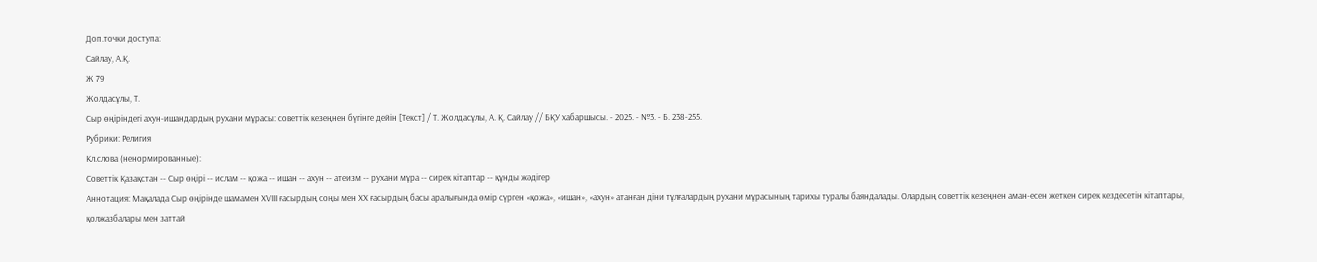Доп.точки доступа:
Сайлау, А.Қ.
Ж 79
Жолдасұлы, Т.
Сыр өңіріндегі ахун-ишандардың рухани мұрасы: советтік кезеңнен бүгінге дейін [Текст] / Т. Жолдасұлы, А. Қ. Сайлау // БҚУ хабаршысы. - 2025. - №3. - Б. 238-255.
Рубрики: Религия
Кл.слова (ненормированные):
Советтік Қазақстан -- Сыр өңірі -- ислам -- қожа -- ишан -- ахун -- атеизм -- рухани мұра -- сирек кітаптар -- құнды жәдігер
Аннотация: Мақалада Сыр өңірінде шамамен ХVІІІ ғасырдың соңы мен ХХ ғасырдың басы аралығында өмір сүрген «қожа», «ишан», «ахун» атанған діни тұлғалардың рухани мұрасының тарихы туралы баяндалады. Олардың советтік кезеңнен аман-есен жеткен сирек кездесетін кітаптары, қолжазбалары мен заттай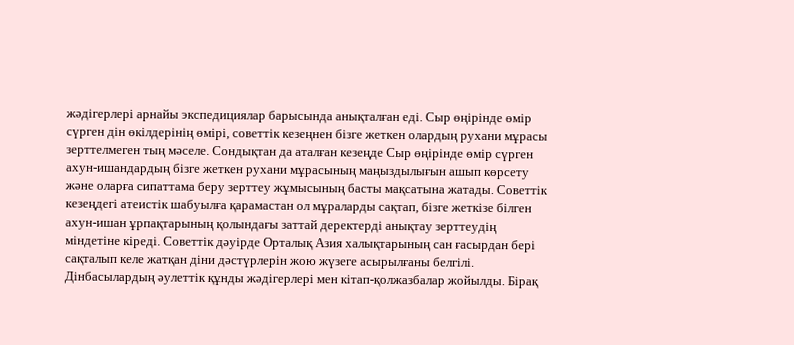жәдігерлері арнайы экспедициялар барысында анықталған еді. Сыр өңірінде өмір сүрген дін өкілдерінің өмірі, советтік кезеңнен бізге жеткен олардың рухани мұрасы зерттелмеген тың мәселе. Сондықтан да аталған кезеңде Сыр өңірінде өмір сүрген ахун-ишандардың бізге жеткен рухани мұрасының маңыздылығын ашып көрсету және оларға сипаттама беру зерттеу жұмысының басты мақсатына жатады. Советтік кезеңдегі атеистік шабуылға қарамастан ол мұраларды сақтап, бізге жеткізе білген ахун-ишан ұрпақтарының қолындағы заттай деректерді анықтау зерттеудің міндетіне кіреді. Советтік дәуірде Орталық Азия халықтарының сан ғасырдан бері сақталып келе жатқан діни дәстүрлерін жою жүзеге асырылғаны белгілі. Дінбасылардың әулеттік құнды жәдігерлері мен кітап-қолжазбалар жойылды. Бірақ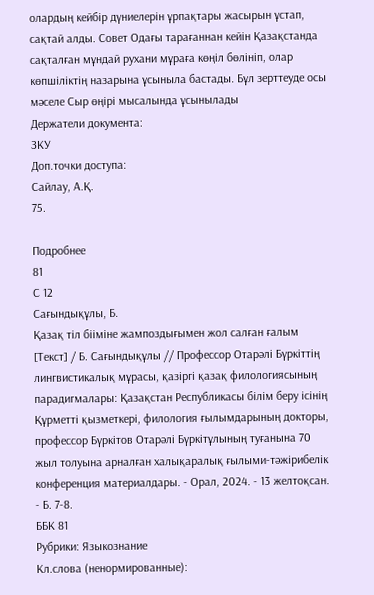олардың кейбір дүниелерін ұрпақтары жасырын ұстап, сақтай алды. Совет Одағы тарағаннан кейін Қазақстанда сақталған мұндай рухани мұраға көңіл бөлініп, олар көпшіліктің назарына ұсыныла бастады. Бұл зерттеуде осы мәселе Сыр өңірі мысалында ұсынылады
Держатели документа:
ЗКУ
Доп.точки доступа:
Сайлау, А.Қ.
75.

Подробнее
81
С 12
Сағындықұлы, Б.
Қазақ тіл бііміне жампоздығымен жол салған ғалым [Текст] / Б. Сағындықұлы // Профессор Отарәлі Бүркіттің лингвистикалық мұрасы, қазіргі қазақ филологиясының парадигмалары: Қазақстан Республикасы білім беру ісінің Құрметті қызметкері, филология ғылымдарының докторы, профессор Бүркітов Отарәлі Бүркітұлының туғанына 70 жыл толуына арналған халықаралық ғылыми-тәжірибелік конференция материалдары. - Орал, 2024. - 13 желтоқсан. - Б. 7-8.
ББК 81
Рубрики: Языкознание
Кл.слова (ненормированные):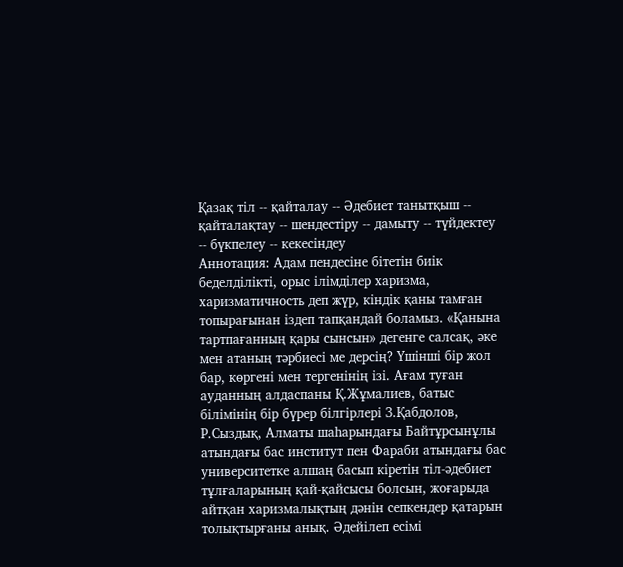Қазақ тіл -- қайталау -- Әдебиет танытқыш -- қайталақтау -- шендестіру -- дамыту -- түйдектеу -- бүкпелеу -- кекесіндеу
Аннотация: Адам пендесіне бітетін биік беделділікті, орыс ілімділер харизма, харизматичность деп жүр, кіндік қаны тамған топырағынан іздеп тапқандай боламыз. «Қанына тартпағанның қары сынсын» дегенге салсақ, әке мен атаның тәрбиесі ме дерсің? Үшінші бір жол бар, көргені мен тергенінің ізі. Ағам туған ауданның алдаспаны Қ.Жұмалиев, батыс білімінің бір бүрер білгірлері З.Қабдолов, Р.Сыздық, Алматы шаһарындағы Байтұрсынұлы атындағы бас институт пен Фараби атындағы бас университетке алшаң басып кіретін тіл-әдебиет тұлғаларының қай-қайсысы болсын, жоғарыда айтқан харизмалықтың дәнін сепкендер қатарын толықтырғаны анық. Әдейілеп есімі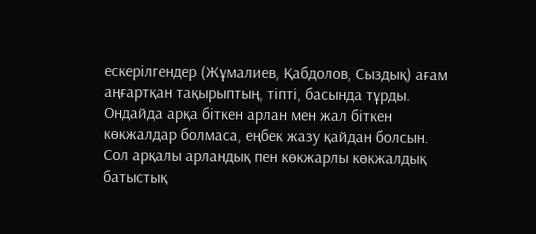ескерілгендер (Жұмалиев, Қабдолов, Сыздық) ағам аңғартқан тақырыптың, тіпті, басында тұрды. Ондайда арқа біткен арлан мен жал біткен көкжалдар болмаса, еңбек жазу қайдан болсын. Сол арқалы арландық пен көкжарлы көкжалдық батыстық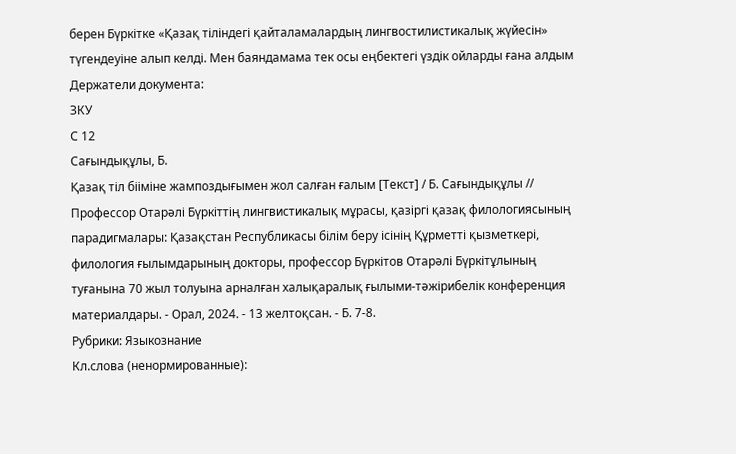берен Бүркітке «Қазақ тіліндегі қайталамалардың лингвостилистикалық жүйесін» түгендеуіне алып келді. Мен баяндамама тек осы еңбектегі үздік ойларды ғана алдым
Держатели документа:
ЗКУ
С 12
Сағындықұлы, Б.
Қазақ тіл бііміне жампоздығымен жол салған ғалым [Текст] / Б. Сағындықұлы // Профессор Отарәлі Бүркіттің лингвистикалық мұрасы, қазіргі қазақ филологиясының парадигмалары: Қазақстан Республикасы білім беру ісінің Құрметті қызметкері, филология ғылымдарының докторы, профессор Бүркітов Отарәлі Бүркітұлының туғанына 70 жыл толуына арналған халықаралық ғылыми-тәжірибелік конференция материалдары. - Орал, 2024. - 13 желтоқсан. - Б. 7-8.
Рубрики: Языкознание
Кл.слова (ненормированные):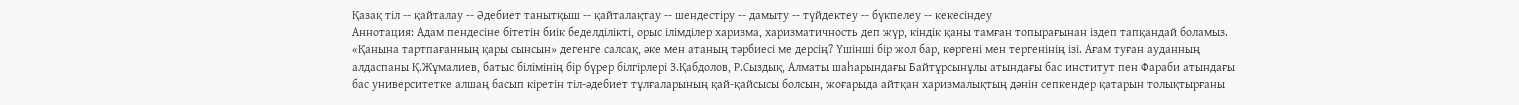Қазақ тіл -- қайталау -- Әдебиет танытқыш -- қайталақтау -- шендестіру -- дамыту -- түйдектеу -- бүкпелеу -- кекесіндеу
Аннотация: Адам пендесіне бітетін биік беделділікті, орыс ілімділер харизма, харизматичность деп жүр, кіндік қаны тамған топырағынан іздеп тапқандай боламыз. «Қанына тартпағанның қары сынсын» дегенге салсақ, әке мен атаның тәрбиесі ме дерсің? Үшінші бір жол бар, көргені мен тергенінің ізі. Ағам туған ауданның алдаспаны Қ.Жұмалиев, батыс білімінің бір бүрер білгірлері З.Қабдолов, Р.Сыздық, Алматы шаһарындағы Байтұрсынұлы атындағы бас институт пен Фараби атындағы бас университетке алшаң басып кіретін тіл-әдебиет тұлғаларының қай-қайсысы болсын, жоғарыда айтқан харизмалықтың дәнін сепкендер қатарын толықтырғаны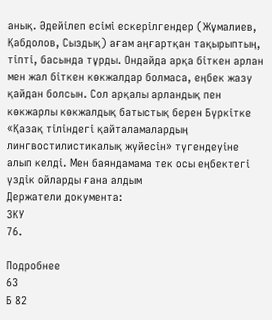анық. Әдейілеп есімі ескерілгендер (Жұмалиев, Қабдолов, Сыздық) ағам аңғартқан тақырыптың, тіпті, басында тұрды. Ондайда арқа біткен арлан мен жал біткен көкжалдар болмаса, еңбек жазу қайдан болсын. Сол арқалы арландық пен көкжарлы көкжалдық батыстық берен Бүркітке «Қазақ тіліндегі қайталамалардың лингвостилистикалық жүйесін» түгендеуіне алып келді. Мен баяндамама тек осы еңбектегі үздік ойларды ғана алдым
Держатели документа:
ЗКУ
76.

Подробнее
63
Б 82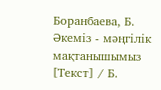Боранбаева, Б.
Әкеміз - мәңгілік мақтанышымыз [Текст] / Б.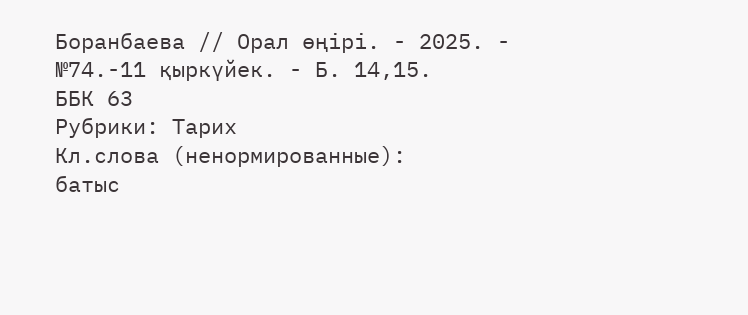Боранбаева // Орал өңірі. - 2025. - №74.-11 қыркүйек. - Б. 14,15.
ББК 63
Рубрики: Тарих
Кл.слова (ненормированные):
батыс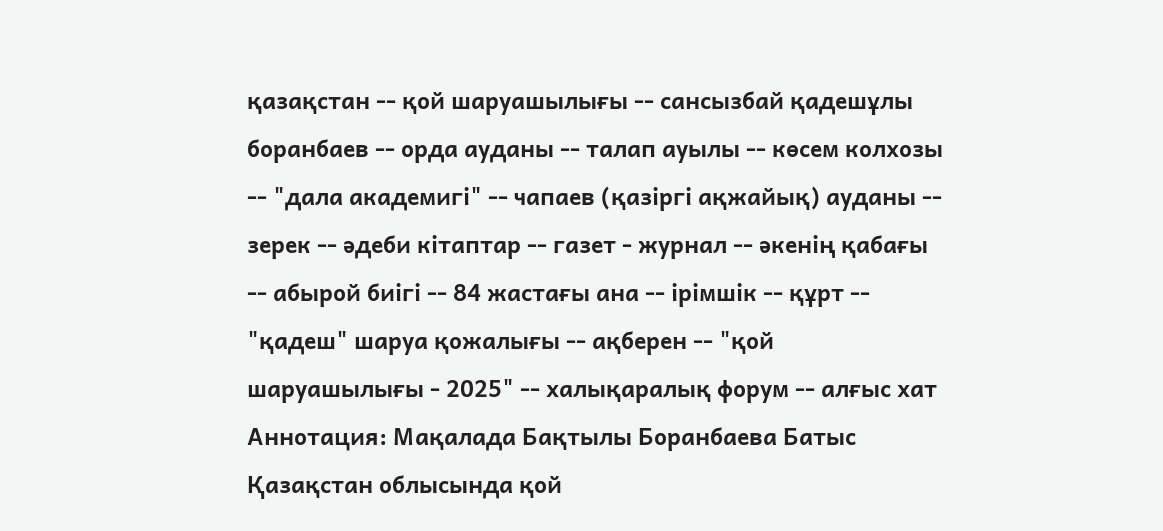қазақстан -- қой шаруашылығы -- сансызбай қадешұлы боранбаев -- орда ауданы -- талап ауылы -- көсем колхозы -- "дала академигі" -- чапаев (қазіргі ақжайық) ауданы -- зерек -- әдеби кітаптар -- газет - журнал -- әкенің қабағы -- абырой биігі -- 84 жастағы ана -- ірімшік -- құрт -- "қадеш" шаруа қожалығы -- ақберен -- "қой шаруашылығы - 2025" -- халықаралық форум -- алғыс хат
Аннотация: Мақалада Бақтылы Боранбаева Батыс Қазақстан облысында қой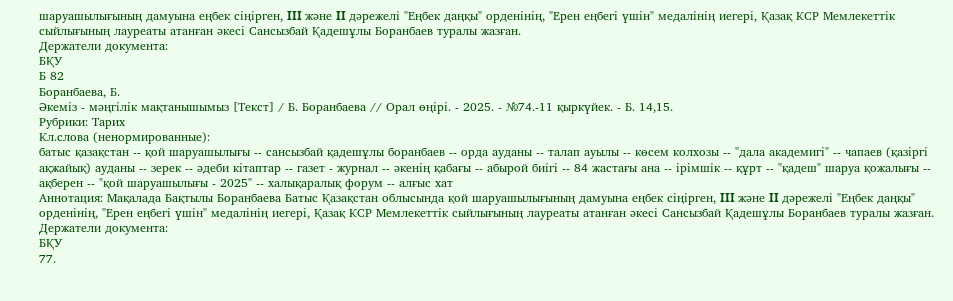шаруашылығының дамуына еңбек сіңірген, III және II дәрежелі "Еңбек даңқы" орденінің, "Ерен еңбегі үшін" медалінің иегері, Қазақ КСР Мемлекеттік сыйлығының лауреаты атанған әкесі Сансызбай Қадешұлы Боранбаев туралы жазған.
Держатели документа:
БҚУ
Б 82
Боранбаева, Б.
Әкеміз - мәңгілік мақтанышымыз [Текст] / Б. Боранбаева // Орал өңірі. - 2025. - №74.-11 қыркүйек. - Б. 14,15.
Рубрики: Тарих
Кл.слова (ненормированные):
батыс қазақстан -- қой шаруашылығы -- сансызбай қадешұлы боранбаев -- орда ауданы -- талап ауылы -- көсем колхозы -- "дала академигі" -- чапаев (қазіргі ақжайық) ауданы -- зерек -- әдеби кітаптар -- газет - журнал -- әкенің қабағы -- абырой биігі -- 84 жастағы ана -- ірімшік -- құрт -- "қадеш" шаруа қожалығы -- ақберен -- "қой шаруашылығы - 2025" -- халықаралық форум -- алғыс хат
Аннотация: Мақалада Бақтылы Боранбаева Батыс Қазақстан облысында қой шаруашылығының дамуына еңбек сіңірген, III және II дәрежелі "Еңбек даңқы" орденінің, "Ерен еңбегі үшін" медалінің иегері, Қазақ КСР Мемлекеттік сыйлығының лауреаты атанған әкесі Сансызбай Қадешұлы Боранбаев туралы жазған.
Держатели документа:
БҚУ
77.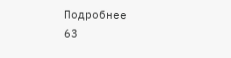Подробнее
63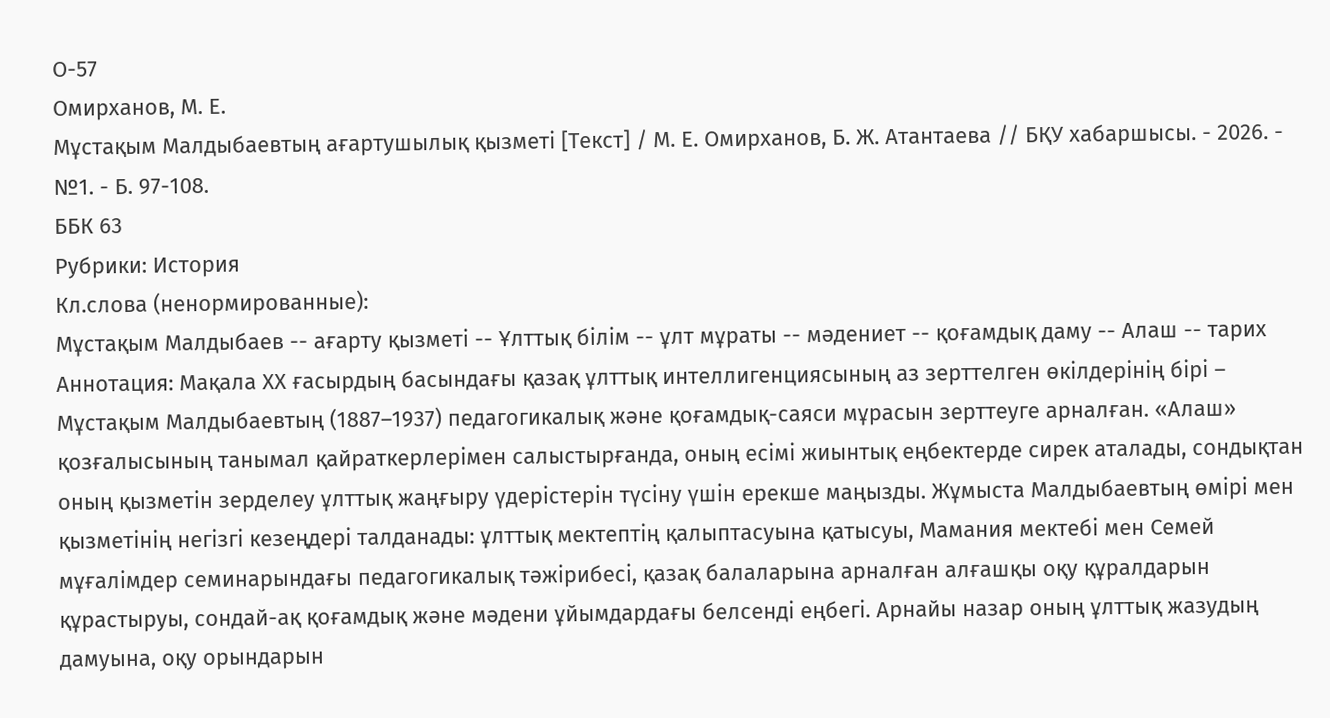О-57
Омирханов, М. Е.
Мұстақым Малдыбаевтың ағартушылық қызметі [Текст] / М. Е. Омирханов, Б. Ж. Атантаева // БҚУ хабаршысы. - 2026. - №1. - Б. 97-108.
ББК 63
Рубрики: История
Кл.слова (ненормированные):
Мұстақым Малдыбаев -- ағарту қызметі -- Ұлттық білім -- ұлт мұраты -- мәдениет -- қоғамдық даму -- Алаш -- тарих
Аннотация: Мақала ХХ ғасырдың басындағы қазақ ұлттық интеллигенциясының аз зерттелген өкілдерінің бірі – Мұстақым Малдыбаевтың (1887–1937) педагогикалық және қоғамдық-саяси мұрасын зерттеуге арналған. «Алаш» қозғалысының танымал қайраткерлерімен салыстырғанда, оның есімі жиынтық еңбектерде сирек аталады, сондықтан оның қызметін зерделеу ұлттық жаңғыру үдерістерін түсіну үшін ерекше маңызды. Жұмыста Малдыбаевтың өмірі мен қызметінің негізгі кезеңдері талданады: ұлттық мектептің қалыптасуына қатысуы, Мамания мектебі мен Семей мұғалімдер семинарындағы педагогикалық тәжірибесі, қазақ балаларына арналған алғашқы оқу құралдарын құрастыруы, сондай-ақ қоғамдық және мәдени ұйымдардағы белсенді еңбегі. Арнайы назар оның ұлттық жазудың дамуына, оқу орындарын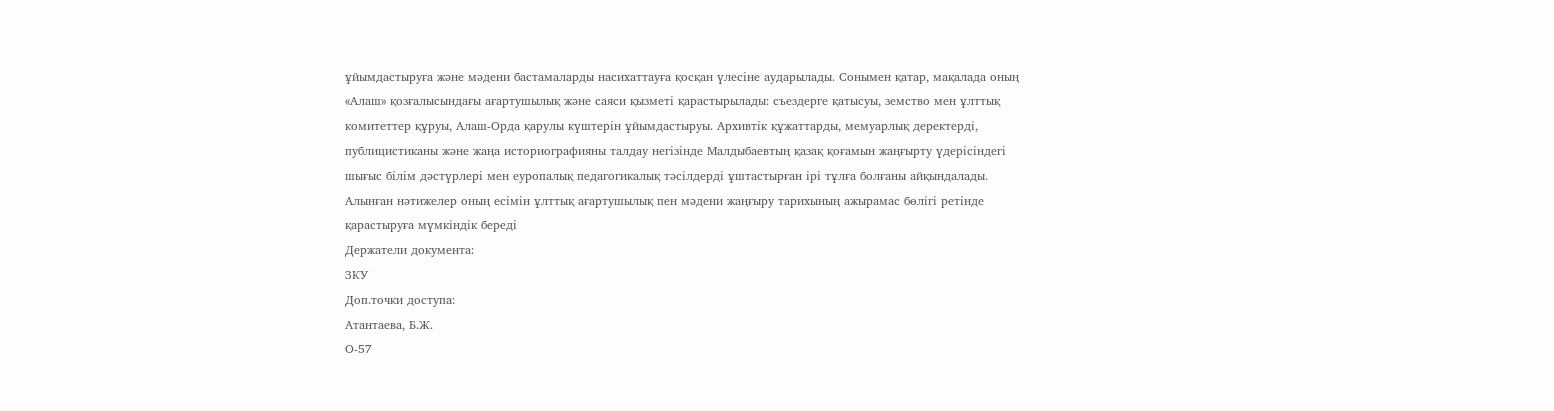ұйымдастыруға және мәдени бастамаларды насихаттауға қосқан үлесіне аударылады. Сонымен қатар, мақалада оның «Алаш» қозғалысындағы ағартушылық және саяси қызметі қарастырылады: съездерге қатысуы, земство мен ұлттық комитеттер құруы, Алаш-Орда қарулы күштерін ұйымдастыруы. Архивтік құжаттарды, мемуарлық деректерді, публицистиканы және жаңа историографияны талдау негізінде Малдыбаевтың қазақ қоғамын жаңғырту үдерісіндегі шығыс білім дәстүрлері мен еуропалық педагогикалық тәсілдерді ұштастырған ірі тұлға болғаны айқындалады. Алынған нәтижелер оның есімін ұлттық ағартушылық пен мәдени жаңғыру тарихының ажырамас бөлігі ретінде қарастыруға мүмкіндік береді
Держатели документа:
ЗКУ
Доп.точки доступа:
Атантаева, Б.Ж.
О-57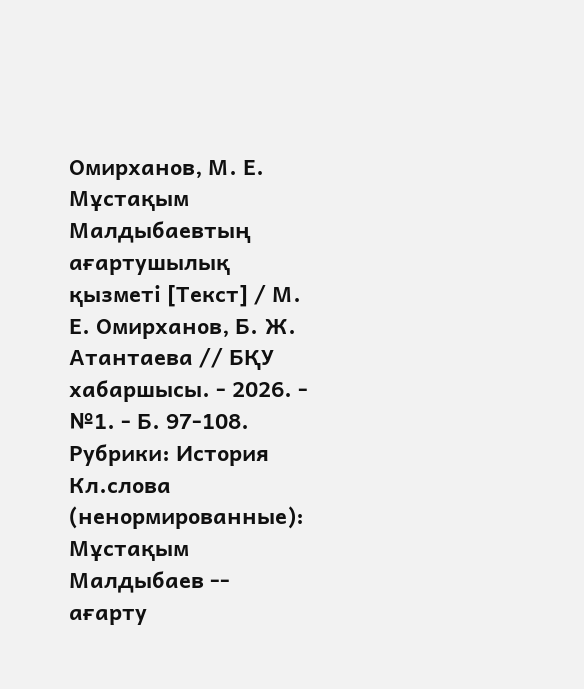Омирханов, М. Е.
Мұстақым Малдыбаевтың ағартушылық қызметі [Текст] / М. Е. Омирханов, Б. Ж. Атантаева // БҚУ хабаршысы. - 2026. - №1. - Б. 97-108.
Рубрики: История
Кл.слова (ненормированные):
Мұстақым Малдыбаев -- ағарту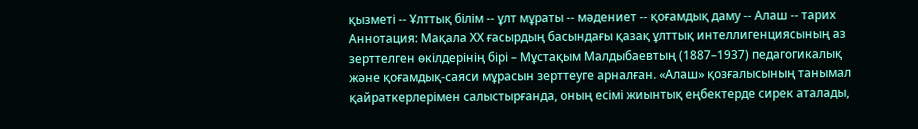қызметі -- Ұлттық білім -- ұлт мұраты -- мәдениет -- қоғамдық даму -- Алаш -- тарих
Аннотация: Мақала ХХ ғасырдың басындағы қазақ ұлттық интеллигенциясының аз зерттелген өкілдерінің бірі – Мұстақым Малдыбаевтың (1887–1937) педагогикалық және қоғамдық-саяси мұрасын зерттеуге арналған. «Алаш» қозғалысының танымал қайраткерлерімен салыстырғанда, оның есімі жиынтық еңбектерде сирек аталады,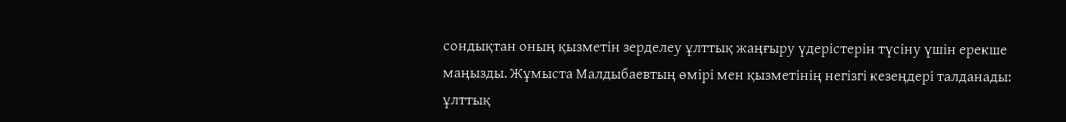сондықтан оның қызметін зерделеу ұлттық жаңғыру үдерістерін түсіну үшін ерекше маңызды. Жұмыста Малдыбаевтың өмірі мен қызметінің негізгі кезеңдері талданады: ұлттық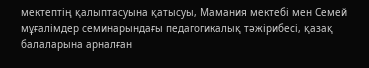мектептің қалыптасуына қатысуы, Мамания мектебі мен Семей мұғалімдер семинарындағы педагогикалық тәжірибесі, қазақ балаларына арналған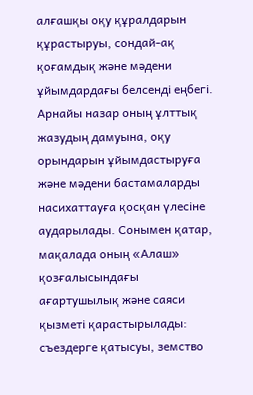алғашқы оқу құралдарын құрастыруы, сондай-ақ қоғамдық және мәдени ұйымдардағы белсенді еңбегі. Арнайы назар оның ұлттық жазудың дамуына, оқу орындарын ұйымдастыруға және мәдени бастамаларды насихаттауға қосқан үлесіне аударылады. Сонымен қатар, мақалада оның «Алаш» қозғалысындағы ағартушылық және саяси қызметі қарастырылады: съездерге қатысуы, земство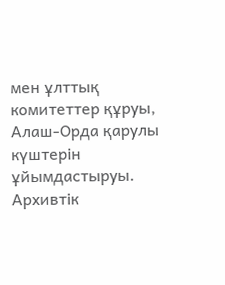мен ұлттық комитеттер құруы, Алаш-Орда қарулы күштерін ұйымдастыруы. Архивтік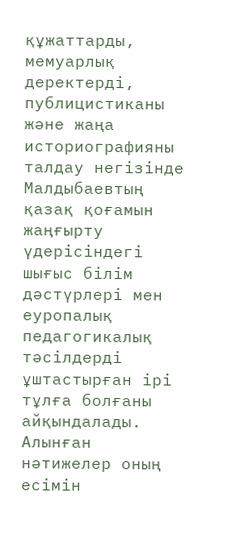құжаттарды, мемуарлық деректерді, публицистиканы және жаңа историографияны талдау негізінде Малдыбаевтың қазақ қоғамын жаңғырту үдерісіндегі шығыс білім дәстүрлері мен еуропалық педагогикалық тәсілдерді ұштастырған ірі тұлға болғаны айқындалады. Алынған нәтижелер оның есімін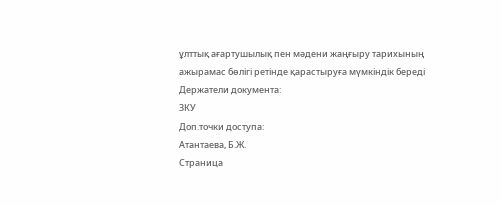ұлттық ағартушылық пен мәдени жаңғыру тарихының ажырамас бөлігі ретінде қарастыруға мүмкіндік береді
Держатели документа:
ЗКУ
Доп.точки доступа:
Атантаева, Б.Ж.
Страница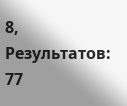8, Результатов: 77